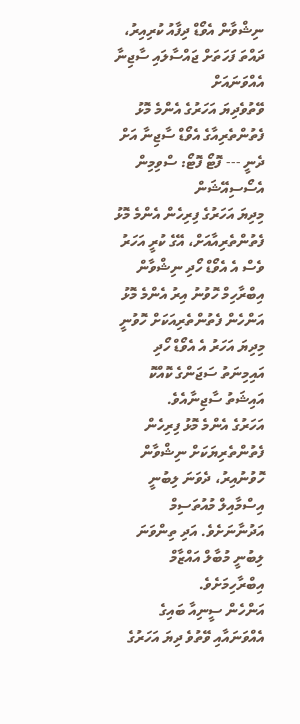ނިޝްވާން އެވޯޑް ދިފާއު ކުރިއިރު، ދައްތަ ފަހަތަށް ޖައްސާލައި ސާޖިނާ އެއްވަނައަށް
ވޭތުވެދިޔަ އަހަރުގެ އެންމެ މޮޅު ފެތުންތެރިއާގެ އެވޯޑް ސާޖިނާ އަށް ދެނީ --- ފޮޓޯ ފޮޓޯ: ސްވިމިން އެސޯސިއޭޝަން
މިދިޔަ އަހަރުގެ ފިރިހެން އެންމެ މޮޅު ފެތުންތެރިއާއަށް، އޭގެ ކުރީ އަހަރު ވެސް އެ އެވޯޑް ހޯދި ނިޝްވާން އިބްރާހިމް ހޮވުނު އިރު އެންމެ މޮޅު އަންހެން ފެތުންތެރިއަކަށް ހޮވުނީ މިދިޔަ އަހަރު އެ އެވޯޑް ހޯދި އައިމިނަތު ސަޖަންގެ ކޮއްކޮ އައިޝަތު ސާޖިނާއެވެ.
އަހަރުގެ އެންމެ މޮޅު ފިރިހެން ފެތުންތެރިޔަކަށް ނިޝްވާން ހޮވުނުއިރު، ދެވަނަ ލިބުނީ އިސްމާއިލް މުއުތަސިމް އަދުނާނަށެވެ. އަދި ތިންވަނަ ލިބުނީ މުބާލް އައްޒާމް އިބްރާހިމަށެވެ.
އަންހެން ސީނިއާ ބައިގެ އެއްވަނައާއި ވޭތުވެ ދިޔަ އަހަރުގެ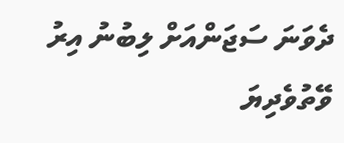ދެވަނަ ސަޖަންއަށް ލިބުނު އިރު ވޭތުވެދިޔަ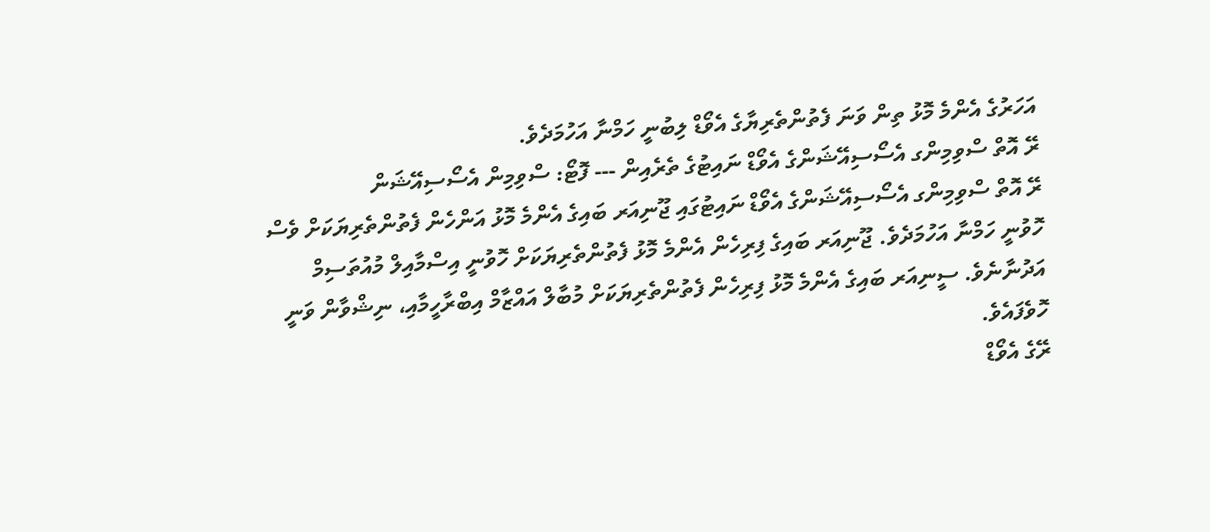އަހަރުގެ އެންމެ މޮޅު ތިން ވަނަ ފެތުންތެރިޔާގެ އެވޯޑް ލިބުނީ ހަމްނާ އަހުމަދެވެ.
ރޭ އޮތް ސްވިމިންގ އެސޯސިއޭޝަންގެ އެވޯޑް ނައިޓުގެ ތެރެއިން --- ފޮޓޯ: ސްވިމިން އެސޯސިއޭޝަން
ރޭ އޮތް ސްވިމިންގ އެސޯސިއޭޝަންގެ އެވޯޑް ނައިޓުގައި ޖޫނިއަރ ބައިގެ އެންމެ މޮޅު އަންހެން ފެތުންތެރިޔަކަށް ވެސް ހޮވުނީ ހަމްނާ އަހުމަދެވެ. ޖޫނިއަރ ބައިގެ ފިރިހެން އެންމެ މޮޅު ފެތުންތެރިޔަކަށް ހޮވުނީ އިސްމާއިލް މުއުތަސިމް އަދުނާނެވެ. ސީނިއަރ ބައިގެ އެންމެ މޮޅު ފިރިހެން ފެތުންތެރިޔަކަށް މުބާލް އައްޒާމް އިބްރާހީމާއި، ނިޝްވާން ވަނީ ހޮވެފައެވެ.
ރޭގެ އެވޯޑް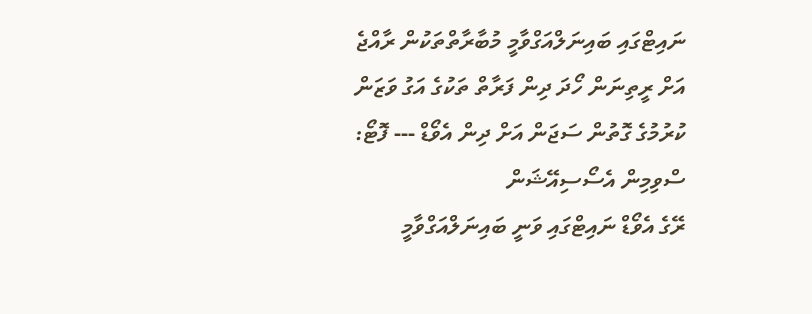ނައިޓްގައި ބައިނަލްއަގްވާމީ މުބާރާތްތަކުން ރާއްޖެ އަށް ރީތިނަން ހޯދަ ދިން ފަރާތް ތަކުގެ އަގު ވަޒަން ކުރުމުގެ ގޮތުން ސަޖަން އަށް ދިން އެވޯޑް --- ފޮޓޯ: ސްވިމިން އެސޯސިއޭޝަން
ރޭގެ އެވޯޑް ނައިޓްގައި ވަނީ ބައިނަލްއަގްވާމީ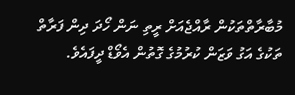މުބާރާތްތަކުން ރާއްޖެއަށް ރީތި ނަން ހޯދަ ދިން ފަރާތް ތަކުގެ އަގު ވަޒަން ކުރުމުގެ ގޮތުން އެވޯޑް ދީފައެވެ.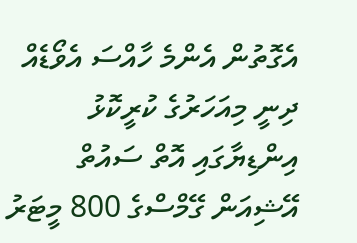އެގޮތުން އެންމެ ހާއްސަ އެވޯޑެއް ދިނީ މިއަހަރުގެ ކުރީކޮޅު އިންޑިޔާގައި އޮތް ސައުތް އޭޝިއަން ގޭމްސްގެ 800 މީޓަރު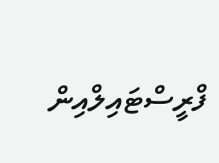ފްރީސްޓައިލްއިން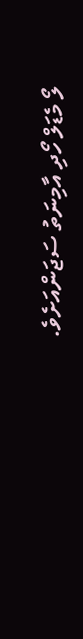ލޯ މެޑަލް ހޯދި އާމިނަތު ސަޖަންއަށެވެ.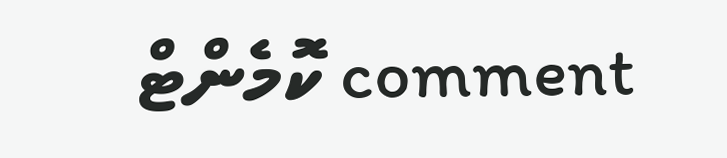comment ކޮމެންޓް